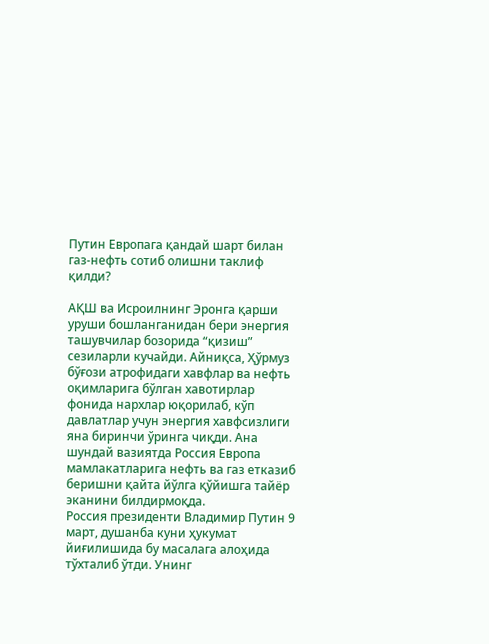Путин Европага қандай шарт билан газ-нефть сотиб олишни таклиф қилди?

АҚШ ва Исроилнинг Эронга қарши уруши бошланганидан бери энергия ташувчилар бозорида “қизиш” сезиларли кучайди. Айниқса, Ҳўрмуз бўғози атрофидаги хавфлар ва нефть оқимларига бўлган хавотирлар фонида нархлар юқорилаб, кўп давлатлар учун энергия хавфсизлиги яна биринчи ўринга чиқди. Ана шундай вазиятда Россия Европа мамлакатларига нефть ва газ етказиб беришни қайта йўлга қўйишга тайёр эканини билдирмоқда.
Россия президенти Владимир Путин 9 март, душанба куни ҳукумат йиғилишида бу масалага алоҳида тўхталиб ўтди. Унинг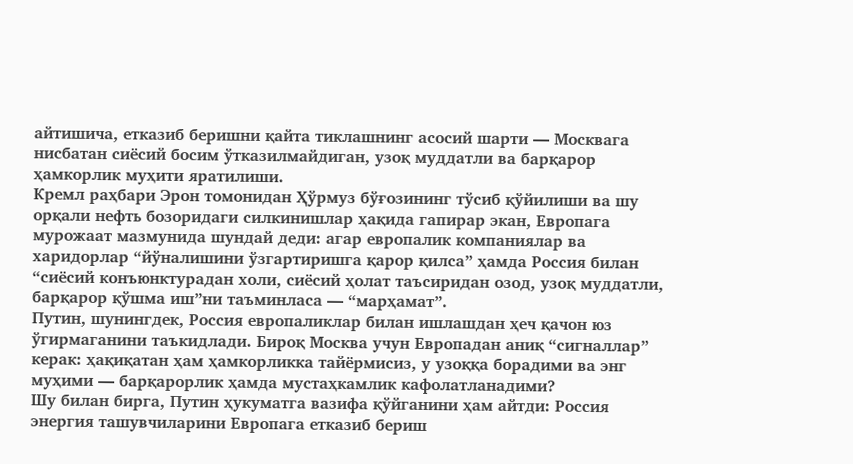айтишича, етказиб беришни қайта тиклашнинг асосий шарти — Москвага нисбатан сиёсий босим ўтказилмайдиган, узоқ муддатли ва барқарор ҳамкорлик муҳити яратилиши.
Кремл раҳбари Эрон томонидан Ҳўрмуз бўғозининг тўсиб қўйилиши ва шу орқали нефть бозоридаги силкинишлар ҳақида гапирар экан, Европага мурожаат мазмунида шундай деди: агар европалик компаниялар ва харидорлар “йўналишини ўзгартиришга қарор қилса” ҳамда Россия билан “сиёсий конъюнктурадан холи, сиёсий ҳолат таъсиридан озод, узоқ муддатли, барқарор қўшма иш”ни таъминласа — “марҳамат”.
Путин, шунингдек, Россия европаликлар билан ишлашдан ҳеч қачон юз ўгирмаганини таъкидлади. Бироқ Москва учун Европадан аниқ “сигналлар” керак: ҳақиқатан ҳам ҳамкорликка тайёрмисиз, у узоққа борадими ва энг муҳими — барқарорлик ҳамда мустаҳкамлик кафолатланадими?
Шу билан бирга, Путин ҳукуматга вазифа қўйганини ҳам айтди: Россия энергия ташувчиларини Европага етказиб бериш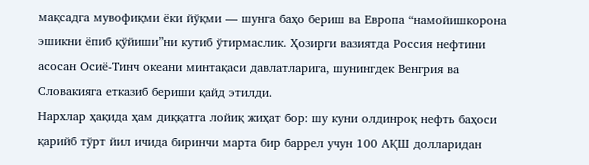мақсадга мувофиқми ёки йўқми — шунга баҳо бериш ва Европа “намойишкорона эшикни ёпиб қўйиши”ни кутиб ўтирмаслик. Ҳозирги вазиятда Россия нефтини асосан Осиё-Тинч океани минтақаси давлатларига, шунингдек Венгрия ва Словакияга етказиб бериши қайд этилди.
Нархлар ҳақида ҳам диққатга лойиқ жиҳат бор: шу куни олдинроқ нефть баҳоси қарийб тўрт йил ичида биринчи марта бир баррел учун 100 АҚШ долларидан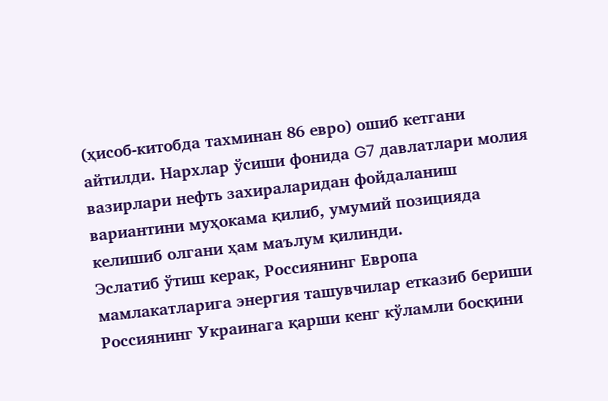(ҳисоб-китобда тахминан 86 евро) ошиб кетгани айтилди. Нархлар ўсиши фонида G7 давлатлари молия вазирлари нефть захираларидан фойдаланиш вариантини муҳокама қилиб, умумий позицияда келишиб олгани ҳам маълум қилинди.
Эслатиб ўтиш керак, Россиянинг Европа мамлакатларига энергия ташувчилар етказиб бериши Россиянинг Украинага қарши кенг кўламли босқини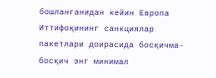бошланганидан кейин Европа Иттифоқининг санкциялар пакетлари доирасида босқичма-босқич энг минимал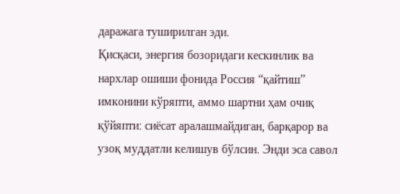даражага туширилган эди.
Қисқаси, энергия бозоридаги кескинлик ва нархлар ошиши фонида Россия “қайтиш” имконини кўряпти, аммо шартни ҳам очиқ қўйяпти: сиёсат аралашмайдиган, барқарор ва узоқ муддатли келишув бўлсин. Энди эса савол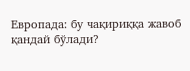Европада: бу чақириққа жавоб қандай бўлади?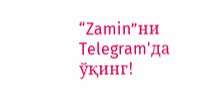“Zamin”ни Telegram'да ўқинг!